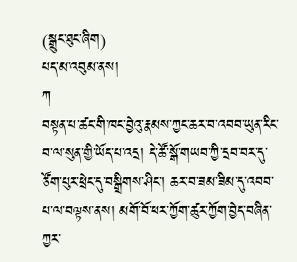(སྒྲུང་ཐུང་ཞིག)
པད་མ་འབུམ་ནས།
ཀ
བསྟན་པ་ཚང་གི་ཁང་བྱེའུ་རྣམས་ཀྱང་ཆར་བ་འབབ་ཡུན་རིང་བ་ལ་སུན་གྱི་ཡོད་པ་འདྲ། དེ་ཚོ་སྒོ་གཡབ་ཀྱི་དྲབ་བར་དུ་ཙོག་པུར་ཕྲེང་དུ་བསྒྲིགས་ཤིང་། ཆར་བ་ཟམ་ཟིམ་དུ་འབབ་པ་ལ་བལྟས་ནས། མགོ་བོ་ཕར་ཀྱོག་ཚུར་ཀྱོག་བྱེད་བཞིན་ཀྱར་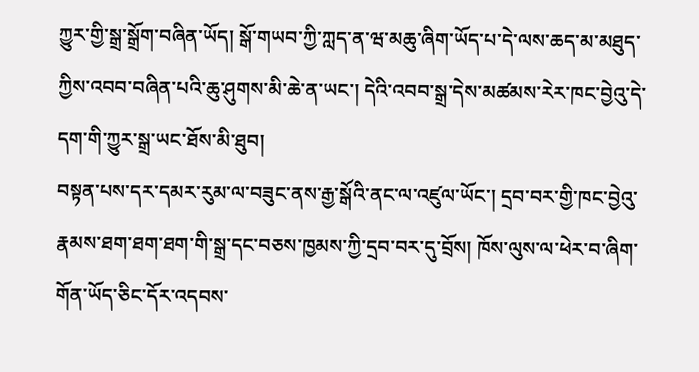ཀྱུར་གྱི་སྒྲ་སྒྲོག་བཞིན་ཡོད། སྒོ་གཡབ་ཀྱི་ཀླད་ན་ཝ་མཆུ་ཞིག་ཡོད་པ་དེ་ལས་ཆད་མ་མཐུད་ཀྱིས་འབབ་བཞིན་པའི་ཆུ་ཤུགས་མི་ཆེ་ན་ཡང་། དེའི་འབབ་སྒྲ་དེས་མཚམས་རེར་ཁང་བྱེའུ་དེ་དག་གི་ཀྱུར་སྒྲ་ཡང་ཐོས་མི་ཐུབ།
བསྟན་པས་དར་དམར་རུམ་ལ་བཟུང་ནས་རྒྱ་སྒོའི་ནང་ལ་འཛུལ་ཡོང་། དྲབ་བར་གྱི་ཁང་བྱེའུ་རྣམས་ཐག་ཐག་ཐག་གི་སྒྲ་དང་བཅས་ཁྱམས་ཀྱི་དྲབ་བར་དུ་བྲོས། ཁོས་ལུས་ལ་ཕེར་བ་ཞིག་གོན་ཡོད་ཅིང་དོར་འདབས་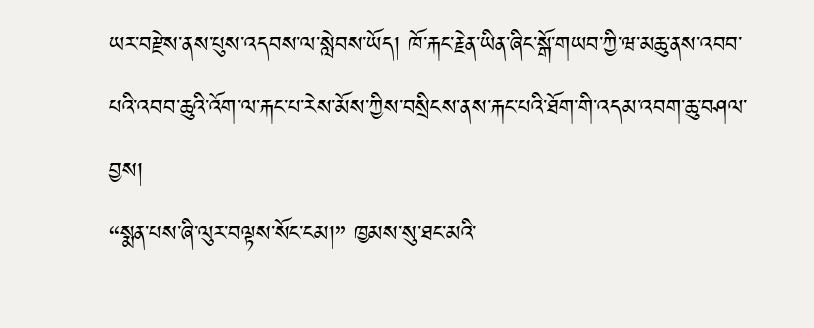ཡར་བརྫེས་ནས་པུས་འདབས་ལ་སླེབས་ཡོད། ཁོ་རྐང་རྗེན་ཡིན་ཞིང་སྒོ་གཡབ་ཀྱི་ཝ་མཆུ་ནས་འབབ་པའི་འབབ་ཆུའི་འོག་ལ་རྐང་པ་རེས་མོས་ཀྱིས་བསྲིངས་ནས་རྐང་པའི་ཐོག་གི་འདམ་འབག་ཆུ་བཤལ་བྱས།
“སྨན་པས་ཞི་ལུར་བལྟས་སོང་ངམ།” ཁྱམས་སུ་ཐང་མའི་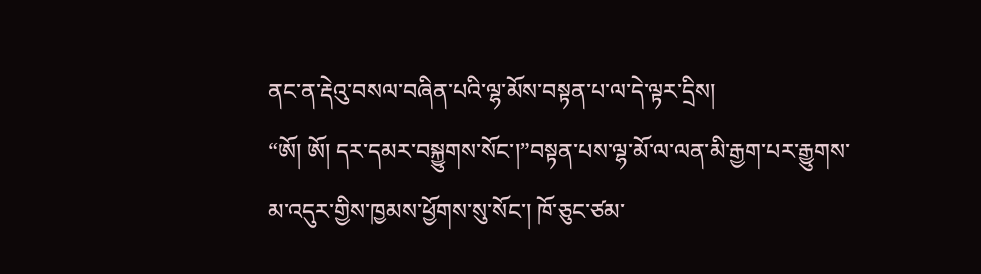ནང་ན་རྡེའུ་བསལ་བཞིན་པའི་ལྷ་མོས་བསྟན་པ་ལ་དེ་ལྟར་དྲིས།
“ཨོ། ཨོ། དར་དམར་བསྐྱུགས་སོང་།”བསྟན་པས་ལྷ་མོ་ལ་ལན་མི་རྒྱག་པར་རྒྱུགས་མ་འདུར་གྱིས་ཁྱམས་ཕྱོགས་སུ་སོང་། ཁོ་ཅུང་ཙམ་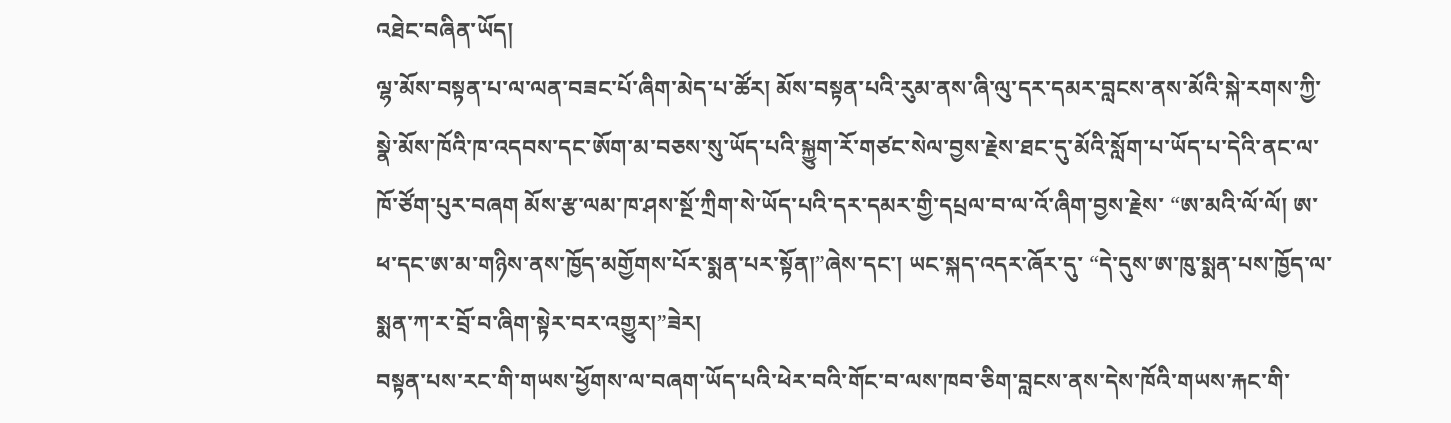འཐེང་བཞིན་ཡོད།
ལྷ་མོས་བསྟན་པ་ལ་ལན་བཟང་པོ་ཞིག་མེད་པ་ཚོར། མོས་བསྟན་པའི་རུམ་ནས་ཞི་ལུ་དར་དམར་བླངས་ནས་མོའི་སྐེ་རགས་ཀྱི་སྣེ་མོས་ཁོའི་ཁ་འདབས་དང་ཨོག་མ་བཅས་སུ་ཡོད་པའི་སྐྱུག་རོ་གཙང་སེལ་བྱས་རྗེས་ཐང་དུ་མོའི་སློག་པ་ཡོད་པ་དེའི་ནང་ལ་ཁོ་ཙོག་པུར་བཞག མོས་རྩ་ལམ་ཁ་ཤས་སྔོ་ཀྲིག་སེ་ཡོད་པའི་དར་དམར་གྱི་དཔྲལ་བ་ལ་འོ་ཞིག་བྱས་རྗེས་ “ཨ་མའི་ལོ་ལོ། ཨ་ཕ་དང་ཨ་མ་གཉིས་ནས་ཁྱོད་མགྱོགས་པོར་སྨན་པར་སྟོན།”ཞེས་དང་། ཡང་སྐད་འདར་ཞོར་དུ་ “དེ་དུས་ཨ་ཁུ་སྨན་པས་ཁྱོད་ལ་སྨན་ཀ་ར་བྲོ་བ་ཞིག་སྟེར་བར་འགྱུར།”ཟེར།
བསྟན་པས་རང་གི་གཡས་ཕྱོགས་ལ་བཞག་ཡོད་པའི་ཕེར་བའི་གོང་བ་ལས་ཁབ་ཅིག་བླངས་ནས་དེས་ཁོའི་གཡས་རྐང་གི་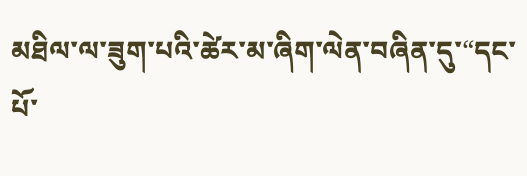མཐིལ་ལ་ཟུག་པའི་ཚེར་མ་ཞིག་ལེན་བཞིན་དུ་“དང་པོ་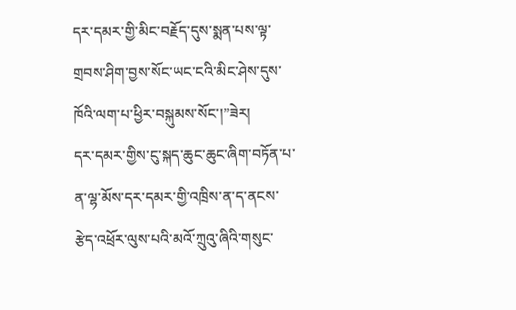དར་དམར་གྱི་མིང་བརྗོད་དུས་སྨན་པས་ལྟ་གྲབས་ཤིག་བྱས་སོང་ཡང་ངའི་མིང་ཤེས་དུས་ཁོའི་ལག་པ་ཕྱིར་བསྐུམས་སོང་།”ཟེར།
དར་དམར་གྱིས་ངུ་སྐད་ཆུང་ཆུང་ཞིག་བཏོན་པ་ན་ལྷ་མོས་དར་དམར་གྱི་འཁྲིས་ན་ད་ནངས་རྩེད་འཕྲོར་ལུས་པའི་མའོ་ཀྲུའུ་ཞིའི་གསུང་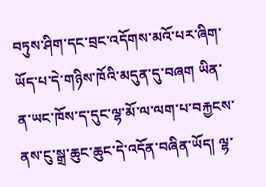བཏུས་ཤིག་དང་བྲང་འདོགས་མའོ་པར་ཞིག་ཡོད་པ་དེ་གཉིས་ཁོའི་མདུན་དུ་བཞག ཡིན་ན་ཡང་ཁོས་ད་དུང་ལྷ་མོ་ལ་ལག་པ་བརྐྱངས་ནས་ངུ་སྒྲ་ཆུང་ཆུང་དེ་འདོན་བཞིན་ཡོད། ལྷ་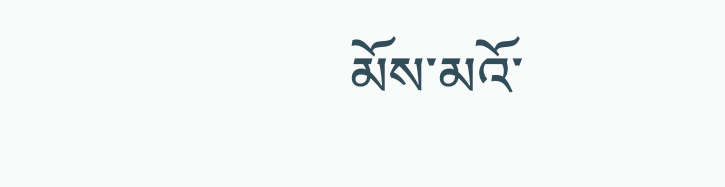མོས་མའོ་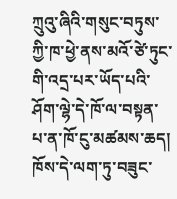ཀྲུའུ་ཞིའི་གསུང་བཏུས་ཀྱི་ཁ་ཕྱེ་ནས་མའོ་ཙེ་ཏུང་གི་འདྲ་པར་ཡོད་པའི་ཤོག་ལྷེ་དེ་ཁོ་ལ་བསྟན་པ་ན་ཁོ་ངུ་མཚམས་ཆད། ཁོས་དེ་ལག་ཏུ་བཟུང་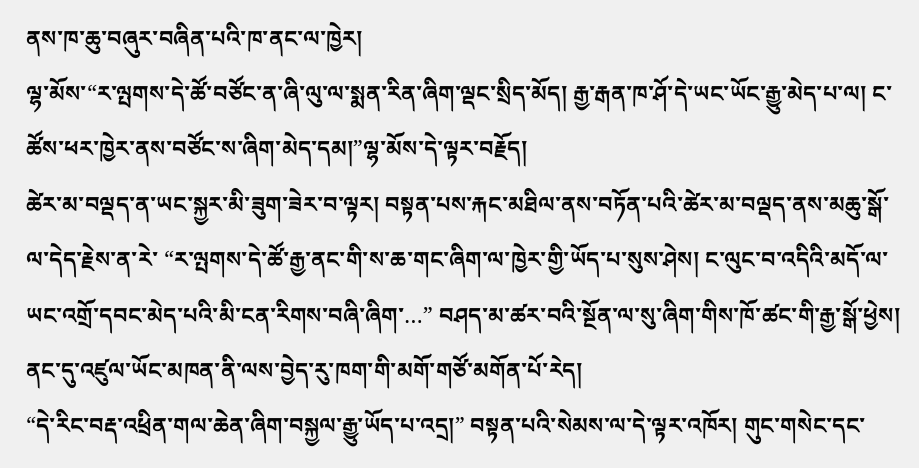ནས་ཁ་ཆུ་བཞུར་བཞིན་པའི་ཁ་ནང་ལ་ཁྱེར།
ལྷ་མོས་“ར་ལྤགས་དེ་ཚོ་བཙོང་ན་ཞི་ལུ་ལ་སྨན་རིན་ཞིག་ལྡང་སྲིད་མོད། རྒྱ་རྒན་ཁ་ཤོ་དེ་ཡང་ཡོང་རྒྱུ་མེད་པ་ལ། ང་ཚོས་ཕར་ཁྱེར་ནས་བཙོང་ས་ཞིག་མེད་དམ།”ལྷ་མོས་དེ་ལྟར་བརྗོད།
ཚེར་མ་བལྡད་ན་ཡང་སྐྱར་མི་ཟུག་ཟེར་བ་ལྟར། བསྟན་པས་རྐང་མཐིལ་ནས་བཏོན་པའི་ཚེར་མ་བལྡད་ནས་མཆུ་སྒོ་ལ་དེད་རྗེས་ན་རེ་ “ར་ལྤགས་དེ་ཚོ་རྒྱ་ནང་གི་ས་ཆ་གང་ཞིག་ལ་ཁྱེར་གྱི་ཡོད་པ་སུས་ཤེས། ང་ལུང་བ་འདིའི་མདོ་ལ་ཡང་འགྲོ་དབང་མེད་པའི་མི་ངན་རིགས་བཞི་ཞིག་…” བཤད་མ་ཚར་བའི་སྔོན་ལ་སུ་ཞིག་གིས་ཁོ་ཚང་གི་རྒྱ་སྒོ་ཕྱེས། ནང་དུ་འཛུལ་ཡོང་མཁན་ནི་ལས་བྱེད་རུ་ཁག་གི་མགོ་གཙོ་མགོན་པོ་རེད།
“དེ་རིང་བརྡ་འཕྲིན་གལ་ཆེན་ཞིག་བསྐྱལ་རྒྱུ་ཡོད་པ་འདྲ།” བསྟན་པའི་སེམས་ལ་དེ་ལྟར་འཁོར། གུང་གསེང་དང་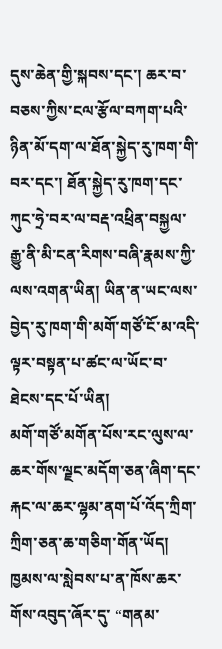དུས་ཆེན་གྱི་སྐབས་དང་། ཆར་བ་བཅས་ཀྱིས་ངལ་རྩོལ་བཀག་པའི་ཉིན་མོ་དག་ལ་ཐོན་སྐྱེད་རུ་ཁག་གི་བར་དང་། ཐོན་སྐྱེད་རུ་ཁག་དང་ཀུང་ཧྲེ་བར་ལ་བརྡ་འཕྲིན་བསྐྱལ་རྒྱུ་ནི་མི་ངན་རིགས་བཞི་རྣམས་ཀྱི་ལས་འགན་ཡིན། ཡིན་ན་ཡང་ལས་བྱེད་རུ་ཁག་གི་མགོ་གཙོ་ངོ་མ་འདི་ལྟར་བསྟན་པ་ཚང་ལ་ཡོང་བ་ཐེངས་དང་པོ་ཡིན།
མགོ་གཙོ་མགོན་པོས་རང་ལུས་ལ་ཆར་གོས་ལྗང་མདོག་ཅན་ཞིག་དང་རྐང་ལ་ཆར་ལྷམ་ནག་པོ་འོད་ཀྲིག་ཀྲིག་ཅན་ཆ་གཅིག་གོན་ཡོད། ཁྱམས་ལ་སླེབས་པ་ན་ཁོས་ཆར་གོས་འབུད་ཞོར་དུ་ “གནམ་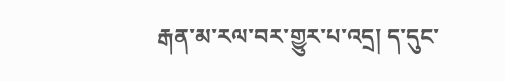རྒན་མ་རལ་བར་གྱུར་པ་འདྲ། ད་དུང་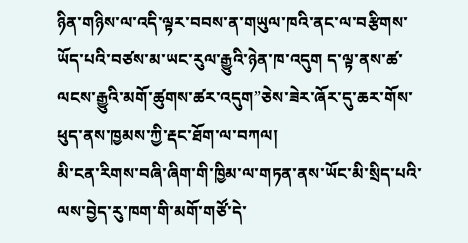ཉིན་གཉིས་ལ་འདི་ལྟར་བབས་ན་གཡུལ་ཁའི་ནང་ལ་བརྩིགས་ཡོད་པའི་བཙས་མ་ཡང་རུལ་རྒྱུའི་ཉེན་ཁ་འདུག ད་ལྟ་ནས་ཚ་ལངས་རྒྱུའི་མགོ་ཚུགས་ཚར་འདུག”ཅེས་ཟེར་ཞོར་དུ་ཆར་གོས་ཕུད་ནས་ཁྱམས་ཀྱི་རྡང་ཐོག་ལ་བཀལ།
མི་ངན་རིགས་བཞི་ཞིག་གི་ཁྱིམ་ལ་གཏན་ནས་ཡོང་མི་སྲིད་པའི་ལས་བྱེད་རུ་ཁག་གི་མགོ་གཙོ་དེ་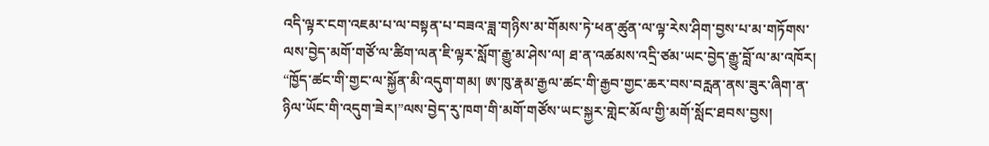འདི་ལྟར་ངག་འཇམ་པ་ལ་བསྟན་པ་བཟའ་ཟླ་གཉིས་མ་གོམས་ཏེ་ཕན་ཚུན་ལ་ལྟ་རེས་ཤིག་བྱས་པ་མ་གཏོགས་ལས་བྱེད་མགོ་གཙོ་ལ་ཚིག་ལན་ཇི་ལྟར་སློག་རྒྱུ་མ་ཤེས་ལ། ཐ་ན་འཚམས་འདྲི་ཙམ་ཡང་བྱེད་རྒྱུ་བློ་ལ་མ་འཁོར།
“ཁྱོད་ཚང་གི་གྱང་ལ་སྐྱོན་མི་འདུག་གམ། ཨ་ཁུ་རྣམ་རྒྱལ་ཚང་གི་རྒྱབ་གྱང་ཆར་བས་བརླན་ནས་ཟུར་ཞིག་ན་ཉིལ་ཡོང་གི་འདུག་ཟེར།”ལས་བྱེད་རུ་ཁག་གི་མགོ་གཙོས་ཡང་སྐྱར་གླེང་མོལ་གྱི་མགོ་སློང་ཐབས་བྱས།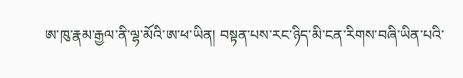ཨ་ཁུ་རྣམ་རྒྱལ་ནི་ལྷ་མོའི་ཨ་ཕ་ཡིན། བསྟན་པས་རང་ཉིད་མི་ངན་རིགས་བཞི་ཡིན་པའི་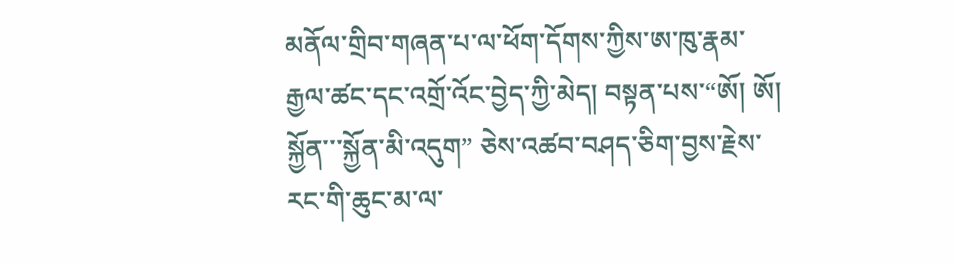མནོལ་གྲིབ་གཞན་པ་ལ་ཕོག་དོགས་ཀྱིས་ཨ་ཁུ་རྣམ་རྒྱལ་ཚང་དང་འགྲོ་འོང་བྱེད་ཀྱི་མེད། བསྟན་པས་“ཨོ། ཨོ། སྐྱོན་་་སྐྱོན་མི་འདུག” ཅེས་འཚབ་བཤད་ཅིག་བྱས་རྗེས་རང་གི་ཆུང་མ་ལ་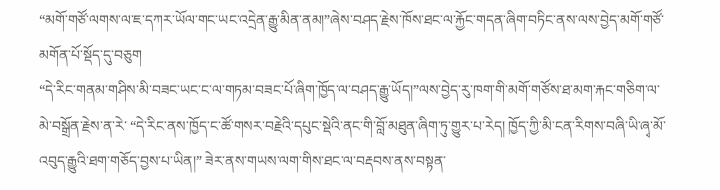“མགོ་གཙོ་ལགས་ལ་ཇ་དཀར་ཡོལ་གང་ཡང་འདྲེན་རྒྱུ་མིན་ནམ།”ཞེས་བཤད་རྗེས་ཁོས་ཐང་ལ་རྐྱོང་གདན་ཞིག་བཏིང་ནས་ལས་བྱེད་མགོ་གཙོ་མགོན་པོ་སྡོད་དུ་བཅུག
“དེ་རིང་གནམ་གཤིས་མི་བཟང་ཡང་ང་ལ་གཏམ་བཟང་པོ་ཞིག་ཁྱོད་ལ་བཤད་རྒྱུ་ཡོད།”ལས་བྱེད་རུ་ཁག་གི་མགོ་གཙོས་ཐ་མག་རྐང་གཅིག་ལ་མེ་བསྒྲོན་རྗེས་ན་རེ་ “དེ་རིང་ནས་ཁྱོད་ང་ཚོ་གསར་བརྗེའི་དཔུང་སྡེའི་ནང་གི་བློ་མཐུན་ཞིག་ཏུ་གྱུར་པ་རེད། ཁྱོད་ཀྱི་མི་ངན་རིགས་བཞི་ཡི་ཞྭ་མོ་འབུད་རྒྱུའི་ཐག་གཅོད་བྱས་པ་ཡིན།” ཟེར་ནས་གཡས་ལག་གིས་ཐང་ལ་བརྡབས་ནས་བསྟན་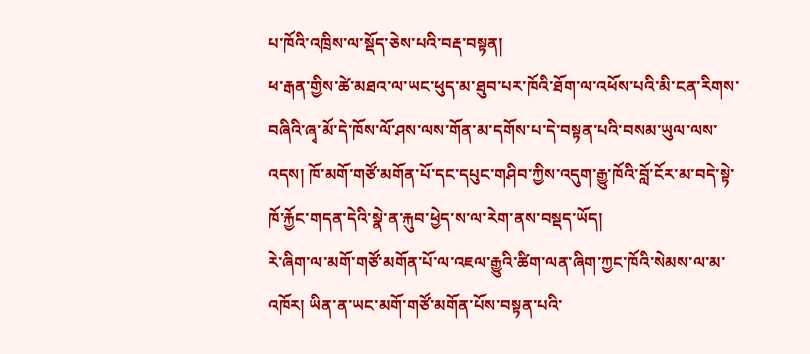པ་ཁོའི་འཁྲིས་ལ་སྡོད་ཅེས་པའི་བརྡ་བསྟན།
ཕ་རྒན་གྱིས་ཚེ་མཐའ་ལ་ཡང་ཕུད་མ་ཐུབ་པར་ཁོའི་ཐོག་ལ་འཕོས་པའི་མི་ངན་རིགས་བཞིའི་ཞྭ་མོ་དེ་ཁོས་ལོ་ཤས་ལས་གོན་མ་དགོས་པ་དེ་བསྟན་པའི་བསམ་ཡུལ་ལས་འདས། ཁོ་མགོ་གཙོ་མགོན་པོ་དང་དཔུང་གཤིབ་ཀྱིས་འདུག་རྒྱུ་ཁོའི་བློ་ངོར་མ་བདེ་སྟེ་ཁོ་རྐྱོང་གདན་དེའི་སྣེ་ན་རྐུབ་ཕྱེད་ས་ལ་རེག་ནས་བསྡད་ཡོད།
རེ་ཞིག་ལ་མགོ་གཙོ་མགོན་པོ་ལ་འཇལ་རྒྱུའི་ཚིག་ལན་ཞིག་ཀྱང་ཁོའི་སེམས་ལ་མ་འཁོར། ཡིན་ན་ཡང་མགོ་གཙོ་མགོན་པོས་བསྟན་པའི་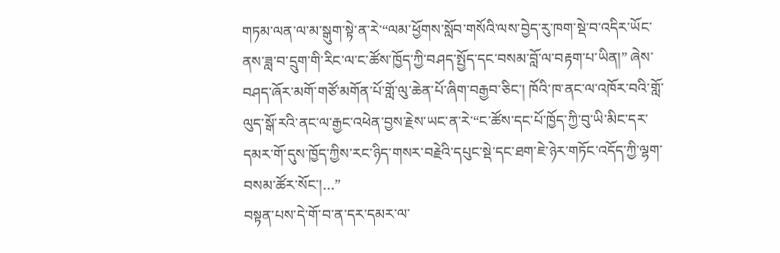གཏམ་ལན་ལ་མ་སྒུག་སྟེ་ན་རེ་“ལམ་ཕྱོགས་སློབ་གསོའི་ལས་བྱེད་རུ་ཁག་སྡེ་བ་འདིར་ཡོང་ནས་ཟླ་བ་དྲུག་གི་རིང་ལ་ང་ཚོས་ཁྱོད་ཀྱི་བཤད་སྤྱོད་དང་བསམ་བློ་ལ་བརྟག་པ་ཡིན།” ཞེས་བཤད་ཞོར་མགོ་གཙོ་མགོན་པོ་གློ་ལུ་ཆེན་པོ་ཞིག་བརྒྱབ་ཅིང་། ཁོའི་ཁ་ནང་ལ་འཁོར་བའི་གློ་ལུད་སྒོ་རའི་ནང་ལ་རྒྱང་འཕེན་བྱས་རྗེས་ཡང་ན་རེ་“ང་ཚོས་དང་པོ་ཁྱོད་ཀྱི་བུ་ཡི་མིང་དར་དམར་གོ་དུས་ཁྱོད་ཀྱིས་རང་ཉིད་གསར་བརྗེའི་དཔུང་སྡེ་དང་ཐག་ཇེ་ཉེར་གཏོང་འདོད་ཀྱི་ལྷག་བསམ་ཚོར་སོང་།…”
བསྟན་པས་དེ་གོ་བ་ན་དར་དམར་ལ་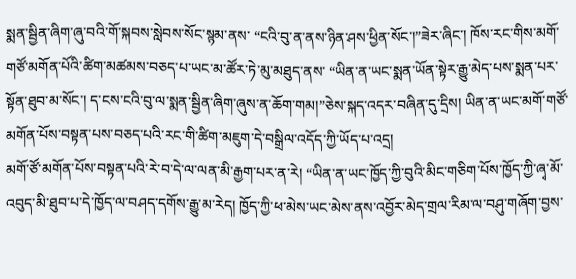སྨན་སྦྱིན་ཞིག་ཞུ་བའི་གོ་སྐབས་སླེབས་སོང་སྙམ་ནས་ “ངའི་བུ་ན་ནས་ཉིན་ཤས་ཕྱིན་སོང་།”ཟེར་ཞིང་། ཁོས་རང་གིས་མགོ་གཙོ་མགོན་པོའི་ཚིག་མཚམས་བཅད་པ་ཡང་མ་ཚོར་ཏེ་མུ་མཐུད་ནས་ “ཡིན་ན་ཡང་སྨན་ཡོན་སྟེར་རྒྱུ་མེད་པས་སྨན་པར་སྟོན་ཐུབ་མ་སོང་། ད་ངས་ངའི་བུ་ལ་སྨན་སྦྱིན་ཞིག་ཞུས་ན་ཆོག་གམ།”ཅེས་སྐད་འདར་བཞིན་དུ་དྲིས། ཡིན་ན་ཡང་མགོ་གཙོ་མགོན་པོས་བསྟན་པས་བཅད་པའི་རང་གི་ཚིག་མཇུག་དེ་བསྒྲིལ་འདོད་ཀྱི་ཡོད་པ་འདྲ།
མགོ་ཙོ་མགོན་པོས་བསྟན་པའི་རེ་བ་དེ་ལ་ལན་མི་རྒྱག་པར་ན་རེ། “ཡིན་ན་ཡང་ཁྱོད་ཀྱི་བུའི་མིང་གཅིག་པོས་ཁྱོད་ཀྱི་ཞྭ་མོ་འབུད་མི་ཐུབ་པ་དེ་ཁྱོད་ལ་བཤད་དགོས་རྒྱུ་མ་རེད། ཁྱོད་ཀྱི་ཕ་མེས་ཡང་མེས་ནས་འབྱོར་མེད་གྲལ་རིམ་ལ་བཤུ་གཞོག་བྱས་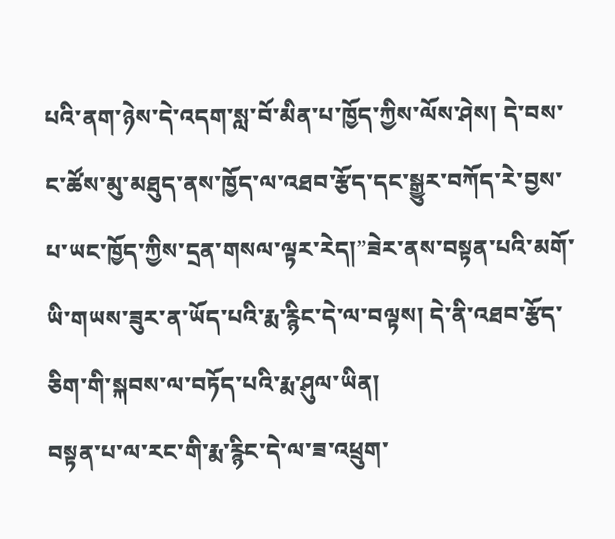པའི་ནག་ཉེས་དེ་འདག་སླ་བོ་མིན་པ་ཁྱོད་ཀྱིས་ལོས་ཤེས། དེ་བས་ང་ཚོས་མུ་མཐུད་ནས་ཁྱོད་ལ་འཐབ་རྩོད་དང་སྒྱུར་བཀོད་རེ་བྱས་པ་ཡང་ཁྱོད་ཀྱིས་དྲན་གསལ་ལྟར་རེད།”ཟེར་ནས་བསྟན་པའི་མགོ་ཡི་གཡས་ཟུར་ན་ཡོད་པའི་རྨ་རྙིང་དེ་ལ་བལྟས། དེ་ནི་འཐབ་རྩོད་ཅིག་གི་སྐབས་ལ་བཏོད་པའི་རྨ་ཤུལ་ཡིན།
བསྟན་པ་ལ་རང་གི་རྨ་རྙིང་དེ་ལ་ཟ་འཕྲུག་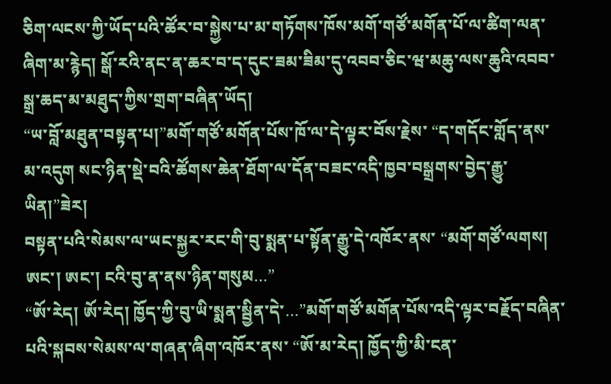ཅིག་ལངས་ཀྱི་ཡོད་པའི་ཚོར་བ་སྐྱེས་པ་མ་གཏོགས་ཁོས་མགོ་གཙོ་མགོན་པོ་ལ་ཚིག་ལན་ཞིག་མ་རྙེད། སྒོ་རའི་ནང་ན་ཆར་བ་ད་དུང་ཟམ་ཟིམ་དུ་འབབ་ཅིང་ཝ་མཆུ་ལས་ཆུའི་འབབ་སྒྲ་ཆད་མ་མཐུད་ཀྱིས་གྲག་བཞིན་ཡོད།
“ཡ་བློ་མཐུན་བསྟན་པ།”མགོ་གཙོ་མགོན་པོས་ཁོ་ལ་དེ་ལྟར་བོས་རྗེས་ “ད་གདོང་གློད་ནས་མ་འདུག སང་ཉིན་སྡེ་བའི་ཚོགས་ཆེན་ཐོག་ལ་དོན་བཟང་འདི་ཁྱབ་བསྒྲགས་བྱེད་རྒྱུ་ཡིན།”ཟེར།
བསྟན་པའི་སེམས་ལ་ཡང་སྐྱར་རང་གི་བུ་སྨན་པ་སྟོན་རྒྱུ་དེ་འཁོར་ནས་ “མགོ་གཙོ་ལགས། ཨང་། ཨང་། ངའི་བུ་ན་ནས་ཉིན་གསུམ…”
“ཨོ་རེད། ཨོ་རེད། ཁྱོད་ཀྱི་བུ་ཡི་སྨན་སྦྱིན་དེ་…”མགོ་གཙོ་མགོན་པོས་འདི་ལྟར་བརྗོད་བཞིན་པའི་སྐབས་སེམས་ལ་གཞན་ཞིག་འཁོར་ནས་ “ཨོ་མ་རེད། ཁྱོད་ཀྱི་མི་ངན་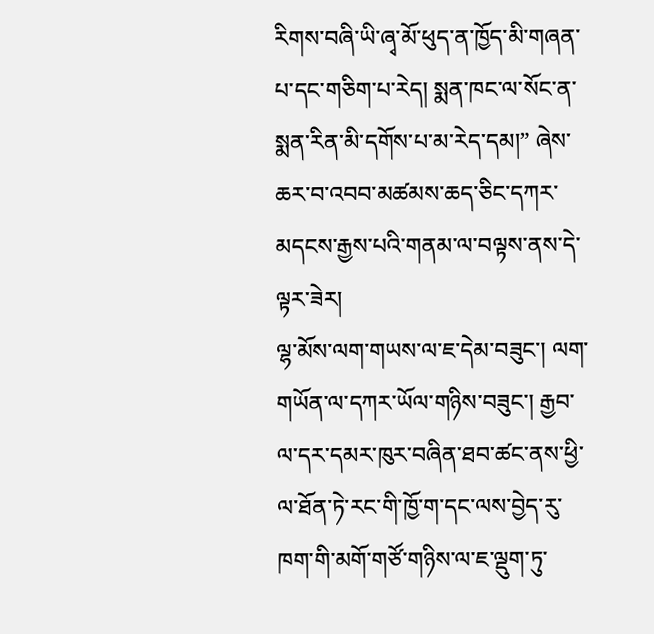རིགས་བཞི་ཡི་ཞྭ་མོ་ཕུད་ན་ཁྱོད་མི་གཞན་པ་དང་གཅིག་པ་རེད། སྨན་ཁང་ལ་སོང་ན་སྨན་རིན་མི་དགོས་པ་མ་རེད་དམ།” ཞེས་ཆར་བ་འབབ་མཚམས་ཆད་ཅིང་དཀར་མདངས་རྒྱས་པའི་གནམ་ལ་བལྟས་ནས་དེ་ལྟར་ཟེར།
ལྷ་མོས་ལག་གཡས་ལ་ཇ་དེམ་བཟུང་། ལག་གཡོན་ལ་དཀར་ཡོལ་གཉིས་བཟུང་། རྒྱབ་ལ་དར་དམར་ཁུར་བཞིན་ཐབ་ཚང་ནས་ཕྱི་ལ་ཐོན་ཏེ་རང་གི་ཁྱོ་ག་དང་ལས་བྱེད་རུ་ཁག་གི་མགོ་གཙོ་གཉིས་ལ་ཇ་ལྡུག་ཏུ་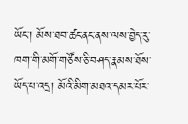ཡོང་། མོས་ཐབ་ཚང་ནང་ནས་ལས་བྱེད་རུ་ཁག་གི་མགོ་གཙོས་ཅི་བཤད་རྣམས་ཐོས་ཡོད་པ་འདྲ། མོའི་མིག་མཐའ་དམར་པོར་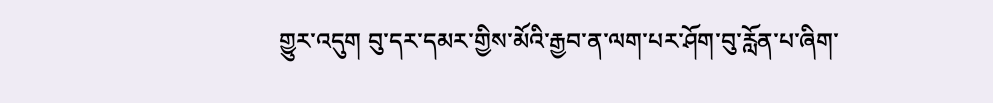གྱུར་འདུག བུ་དར་དམར་གྱིས་མོའི་རྒྱབ་ན་ལག་པར་ཤོག་བུ་རློན་པ་ཞིག་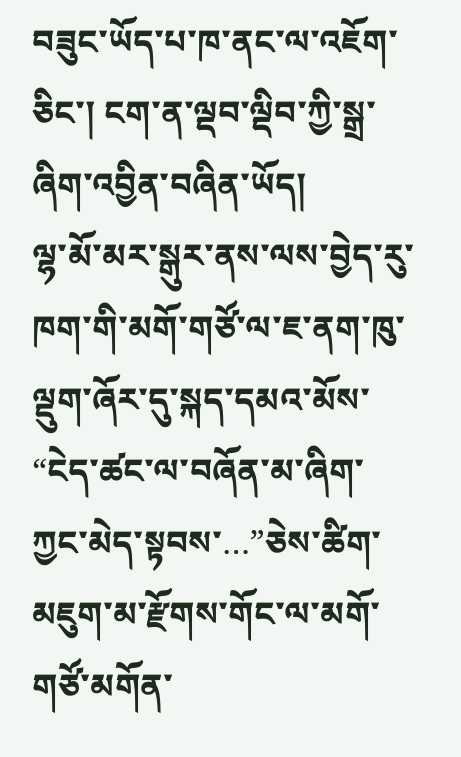བཟུང་ཡོད་པ་ཁ་ནང་ལ་འཇོག་ཅིང་། ངག་ན་ལྡབ་ལྡིབ་ཀྱི་སྒྲ་ཞིག་འབྱིན་བཞིན་ཡོད།
ལྷ་མོ་མར་སྒུར་ནས་ལས་བྱེད་རུ་ཁག་གི་མགོ་གཙོ་ལ་ཇ་ནག་ཁུ་ལྡུག་ཞོར་དུ་སྐད་དམའ་མོས་ “ངེད་ཚང་ལ་བཞོན་མ་ཞིག་ཀྱང་མེད་སྟབས་…”ཅེས་ཚིག་མཇུག་མ་རྫོགས་གོང་ལ་མགོ་གཙོ་མགོན་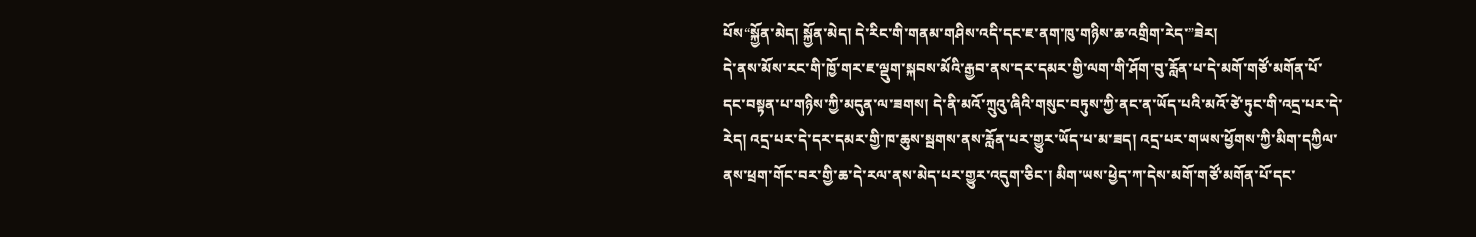པོས“སྐྱོན་མེད། སྐྱོན་མེད། དེ་རིང་གི་གནམ་གཤིས་འདི་དང་ཇ་ནག་ཁུ་གཉིས་ཆ་འགྲིག་རེད་”ཟེར།
དེ་ནས་མོས་རང་གི་ཁྱོ་གར་ཇ་ལྡུག་སྐབས་མོའི་རྒྱབ་ནས་དར་དམར་གྱི་ལག་གི་ཤོག་བུ་རློན་པ་དེ་མགོ་གཙོ་མགོན་པོ་དང་བསྟན་པ་གཉིས་ཀྱི་མདུན་ལ་ཟགས། དེ་ནི་མའོ་ཀྲུའུ་ཞིའི་གསུང་བཏུས་ཀྱི་ནང་ན་ཡོད་པའི་མའོ་ཙེ་ཏུང་གི་འདྲ་པར་དེ་རེད། འདྲ་པར་དེ་དར་དམར་གྱི་ཁ་ཆུས་སྦགས་ནས་རློན་པར་གྱུར་ཡོད་པ་མ་ཟད། འདྲ་པར་གཡས་ཕྱོགས་ཀྱི་མིག་དཀྱིལ་ནས་ཕྲག་གོང་བར་གྱི་ཆ་དེ་རལ་ནས་མེད་པར་གྱུར་འདུག་ཅིང་། མིག་ཡས་ཕྱེད་ཀ་དེས་མགོ་གཙོ་མགོན་པོ་དང་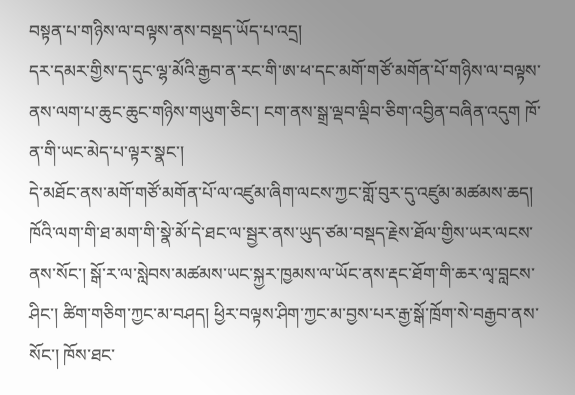བསྟན་པ་གཉིས་ལ་བལྟས་ནས་བསྡད་ཡོད་པ་འདྲ།
དར་དམར་གྱིས་ད་དུང་ལྷ་མོའི་རྒྱབ་ན་རང་གི་ཨ་ཕ་དང་མགོ་གཙོ་མགོན་པོ་གཉིས་ལ་བལྟས་ནས་ལག་པ་ཆུང་ཆུང་གཉིས་གཡུག་ཅིང་། ངག་ནས་སྒྲ་ལྡབ་ལྡིབ་ཅིག་འབྱིན་བཞིན་འདུག ཁོ་ན་གི་ཡང་མེད་པ་ལྟར་སྣང་།
དེ་མཐོང་ནས་མགོ་གཙོ་མགོན་པོ་ལ་འཛུམ་ཞིག་ལངས་ཀྱང་གློ་བུར་དུ་འཛུམ་མཚམས་ཆད། ཁོའི་ལག་གི་ཐ་མག་གི་སྣེ་མོ་དེ་ཐང་ལ་སྦྱར་ནས་ཡུད་ཙམ་བསྡད་རྗེས་ཐོལ་གྱིས་ཡར་ལངས་ནས་སོང་། སྒོ་ར་ལ་སླེབས་མཚམས་ཡང་སྐྱར་ཁྱམས་ལ་ཡོང་ནས་རྡང་ཐོག་གི་ཆར་ལྭ་བླངས་ཤིང་། ཚིག་གཅིག་ཀྱང་མ་བཤད། ཕྱིར་བལྟས་ཤིག་ཀྱང་མ་བྱས་པར་རྒྱ་སྒོ་ཁྲོག་སེ་བརྒྱབ་ནས་སོང་། ཁོས་ཐང་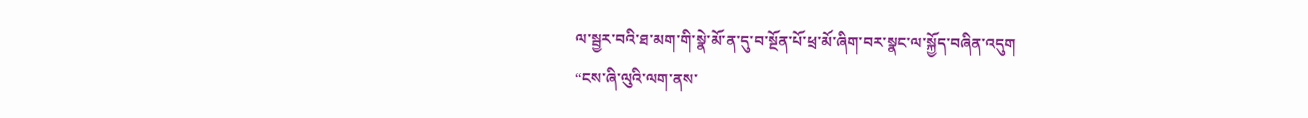ལ་སྦྱར་བའི་ཐ་མག་གི་སྣེ་མོ་ན་དུ་བ་སྔོན་པོ་ཕྲ་མོ་ཞིག་བར་སྣང་ལ་སྐྱོད་བཞིན་འདུག
“ངས་ཞི་ལུའི་ལག་ནས་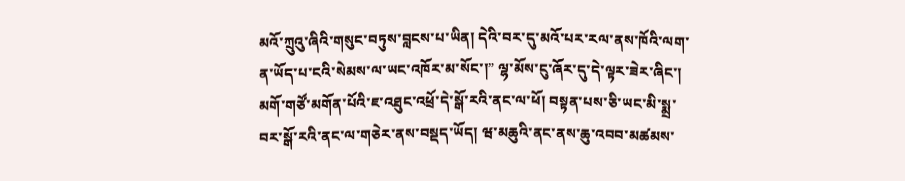མའོ་ཀྲུའུ་ཞིའི་གསུང་བཏུས་བླངས་པ་ཡིན། དེའི་བར་དུ་མའོ་པར་རལ་ནས་ཁོའི་ལག་ན་ཡོད་པ་ངའི་སེམས་ལ་ཡང་འཁོར་མ་སོང་།” ལྷ་མོས་ངུ་ཞོར་དུ་དེ་ལྟར་ཟེར་ཞིང་། མགོ་གཙོ་མགོན་པོའི་ཇ་འཐུང་འཕྲོ་དེ་སྒོ་རའི་ནང་ལ་ཕོ། བསྟན་པས་ཅི་ཡང་མི་སྨྲ་བར་སྒོ་རའི་ནང་ལ་གཅེར་ནས་བསྡད་ཡོད། ཝ་མཆུའི་ནང་ནས་ཆུ་འབབ་མཚམས་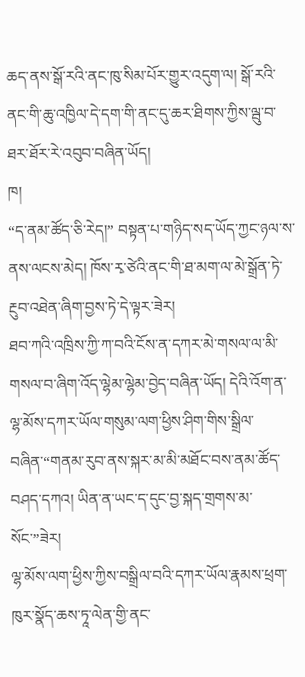ཆད་ནས་སྒོ་རའི་ནང་ཁུ་སིམ་པོར་གྱུར་འདུག་ལ། སྒོ་རའི་ནང་གི་ཆུ་འཁྱིལ་དེ་དག་གི་ནང་དུ་ཆར་ཐིགས་ཀྱིས་ལྦུ་བ་ཐར་ཐོར་རེ་འབུབ་བཞིན་ཡོད།
ཁ།
“ད་ནམ་ཚོད་ཅི་རེད།” བསྟན་པ་གཉིད་སད་ཡོད་ཀྱང་ཉལ་ས་ནས་ལངས་མེད། ཁོས་རྭ་ཙེའི་ནང་གི་ཐ་མག་ལ་མེ་སྒྲོན་ཏེ་རྔུབ་འཐེན་ཞིག་བྱས་ཏེ་དེ་ལྟར་ཟེར།
ཐབ་ཀའི་འཁྲིས་ཀྱི་ཀ་བའི་ངོས་ན་དཀར་མེ་གསལ་ལ་མི་གསལ་བ་ཞིག་འོད་ལྷེམ་ལྷེམ་བྱེད་བཞིན་ཡོད། དེའི་འོག་ན་ལྷ་མོས་དཀར་ཡོལ་གསུམ་ལག་ཕྱིས་ཤིག་གིས་སྒྲིལ་བཞིན་“གནམ་རུབ་ནས་སྐར་མ་མི་མཐོང་བས་ནམ་ཚོད་བཤད་དཀའ། ཡིན་ན་ཡང་ད་དུང་བྱ་སྐད་གྲགས་མ་སོང་”ཟེར།
ལྷ་མོས་ལག་ཕྱིས་ཀྱིས་བསྒྲིལ་བའི་དཀར་ཡོལ་རྣམས་ཕྲག་ཁུར་སྣོད་ཆས་ཏཱ་ལེན་གྱི་ནང་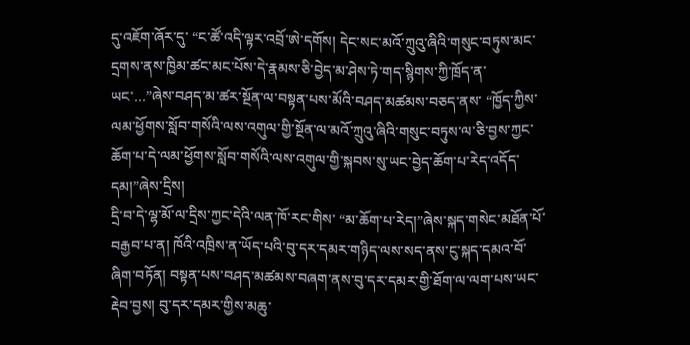དུ་འཇོག་ཞོར་དུ་ “ང་ཚོ་འདི་ལྟར་འབྲོ་ཨེ་དགོས། དེང་སང་མའོ་ཀྲུའུ་ཞིའི་གསུང་བཏུས་མང་དྲགས་ནས་ཁྱིམ་ཚང་མང་པོས་དེ་རྣམས་ཅི་བྱེད་མ་ཤེས་ཏེ་གད་སྙིགས་ཀྱི་ཁྲོད་ན་ཡང་…”ཞེས་བཤད་མ་ཚར་སྔོན་ལ་བསྟན་པས་མོའི་བཤད་མཚམས་བཅད་ནས་ “ཁྱོད་ཀྱིས་ལམ་ཕྱོགས་སློབ་གསོའི་ལས་འགུལ་གྱི་སྔོན་ལ་མའོ་ཀྲུའུ་ཞིའི་གསུང་བཏུས་ལ་ཅི་བྱས་ཀྱང་ཆོག་པ་དེ་ལམ་ཕྱོགས་སློབ་གསོའི་ལས་འགུལ་གྱི་སྐབས་སུ་ཡང་བྱེད་ཆོག་པ་རེད་འདོད་དམ།”ཞེས་དྲིས།
དྲི་བ་དེ་ལྷ་མོ་ལ་དྲིས་ཀྱང་དེའི་ལན་ཁོ་རང་གིས་ “མ་ཆོག་པ་རེད།”ཞེས་སྐད་གསེང་མཐོན་པོ་བརྒྱབ་པ་ན། ཁོའི་འཁྲིས་ན་ཡོད་པའི་བུ་དར་དམར་གཉིད་ལས་སད་ནས་ངུ་སྐད་དམའ་བོ་ཞིག་བཏོན། བསྟན་པས་བཤད་མཚམས་བཞག་ནས་བུ་དར་དམར་གྱི་ཐོག་ལ་ལག་པས་ཡང་རྡེབ་བྱས། བུ་དར་དམར་གྱིས་མཆུ་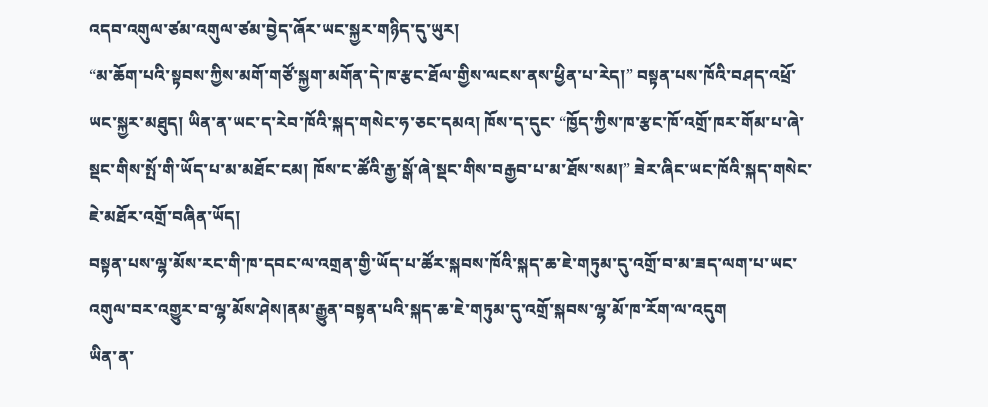འདབ་འགུལ་ཙམ་འགུལ་ཙམ་བྱེད་ཞོར་ཡང་སྐྱར་གཉིད་དུ་ཡུར།
“མ་ཆོག་པའི་སྟབས་ཀྱིས་མགོ་གཙོ་སྐྱག་མགོན་དེ་ཁ་རྩང་ཐོལ་གྱིས་ལངས་ནས་ཕྱིན་པ་རེད།” བསྟན་པས་ཁོའི་བཤད་འཕྲོ་ཡང་སྐྱར་མཐུད། ཡིན་ན་ཡང་ད་རེབ་ཁོའི་སྐད་གསེང་ཧ་ཅང་དམའ། ཁོས་ད་དུང་ “ཁྱོད་ཀྱིས་ཁ་རྩང་ཁོ་འགྲོ་ཁར་གོམ་པ་ཞེ་སྡང་གིས་སྤོ་གི་ཡོད་པ་མ་མཐོང་ངམ། ཁོས་ང་ཚོའི་རྒྱ་སྒོ་ཞེ་སྡང་གིས་བརྒྱབ་པ་མ་ཐོས་སམ།” ཟེར་ཞིང་ཡང་ཁོའི་སྐད་གསེང་ཇེ་མཐོར་འགྲོ་བཞིན་ཡོད།
བསྟན་པས་ལྷ་མོས་རང་གི་ཁ་དབང་ལ་འགྲན་གྱི་ཡོད་པ་ཚོར་སྐབས་ཁོའི་སྐད་ཆ་ཇེ་གཏུམ་དུ་འགྲོ་བ་མ་ཟད་ལག་པ་ཡང་འགུལ་བར་འགྱུར་བ་ལྷ་མོས་ཤེས།ནམ་རྒྱུན་བསྟན་པའི་སྐད་ཆ་ཇེ་གཏུམ་དུ་འགྲོ་སྐབས་ལྷ་མོ་ཁ་རོག་ལ་འདུག
ཡིན་ན་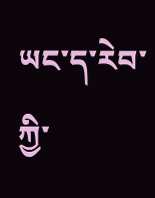ཡང་ད་རེབ་ཀྱི་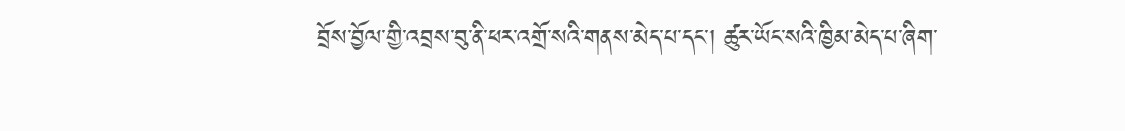བྲོས་བྱོལ་གྱི་འབྲས་བུ་ནི་ཕར་འགྲོ་སའི་གནས་མེད་པ་དང་། ཚུར་ཡོང་སའི་ཁྱིམ་མེད་པ་ཞིག་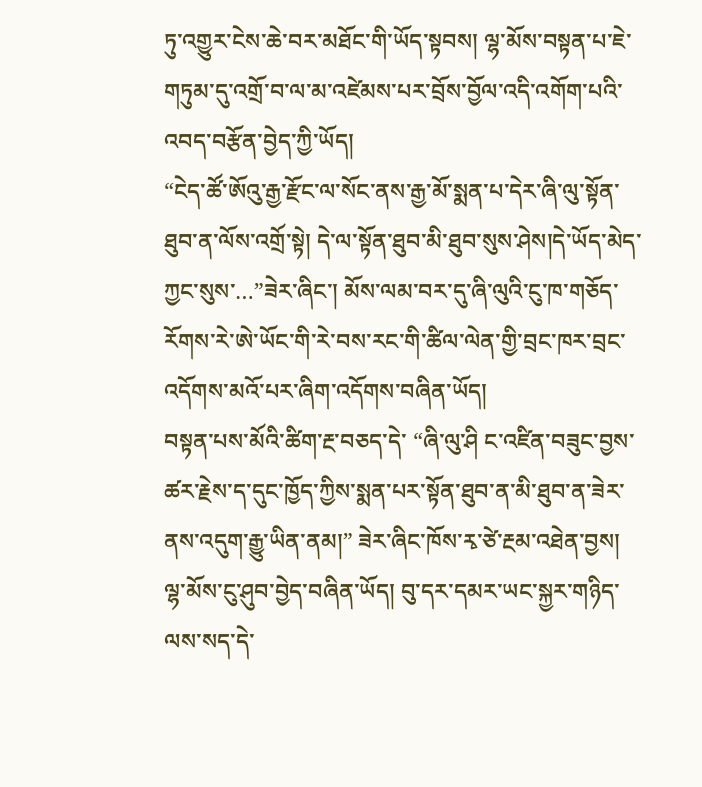ཏུ་འགྱུར་ངེས་ཆེ་བར་མཐོང་གི་ཡོད་སྟབས། ལྷ་མོས་བསྟན་པ་ཇེ་གཏུམ་དུ་འགྲོ་བ་ལ་མ་འཛེམས་པར་བྲོས་བྱོལ་འདི་འགོག་པའི་འབད་བརྩོན་བྱེད་ཀྱི་ཡོད།
“ངེད་ཚོ་ཨོའུ་རྒྱ་རྫོང་ལ་སོང་ནས་རྒྱ་མོ་སྨན་པ་དེར་ཞི་ལུ་སྟོན་ཐུབ་ན་ལོས་འགྲོ་སྟེ། དེ་ལ་སྟོན་ཐུབ་མི་ཐུབ་སུས་ཤེས།དེ་ཡོད་མེད་ཀྱང་སུས་…”ཟེར་ཞིང་། མོས་ལམ་བར་དུ་ཞི་ལུའི་ངུ་ཁ་གཅོད་རོགས་རེ་ཨེ་ཡོང་གི་རེ་བས་རང་གི་ཚིལ་ལེན་གྱི་བྲང་ཁར་བྲང་འདོགས་མའོ་པར་ཞིག་འདོགས་བཞིན་ཡོད།
བསྟན་པས་མོའི་ཚིག་རྔ་བཅད་དེ་ “ཞི་ལུ་ཤི ང་འཛིན་བཟུང་བྱས་ཚར་རྗེས་ད་དུང་ཁྱོད་ཀྱིས་སྨན་པར་སྟོན་ཐུབ་ན་མི་ཐུབ་ན་ཟེར་ནས་འདུག་རྒྱུ་ཡིན་ནམ།” ཟེར་ཞིང་ཁོས་རྭ་ཙེ་རྔམ་འཐེན་བྱས།
ལྷ་མོས་ངུ་ཤུབ་བྱེད་བཞིན་ཡོད། བུ་དར་དམར་ཡང་སྐྱར་གཉིད་ལས་སད་དེ་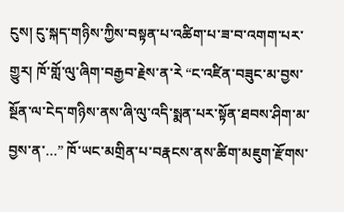ངུས། ངུ་སྐད་གཉིས་ཀྱིས་བསྟན་པ་འཚིག་པ་ཟ་བ་འགག་པར་གྱུར། ཁོ་གློ་ལུ་ཞིག་བརྒྱབ་རྗེས་ན་རེ “ང་འཛིན་བཟུང་མ་བྱས་སྔོན་ལ་ངེད་གཉིས་ནས་ཞི་ལུ་འདི་སྨན་པར་སྟོན་ཐབས་ཤིག་མ་བྱས་ན་…” ཁོ་ཡང་མགྲིན་པ་བརྣངས་ནས་ཚིག་མཇུག་རྫོགས་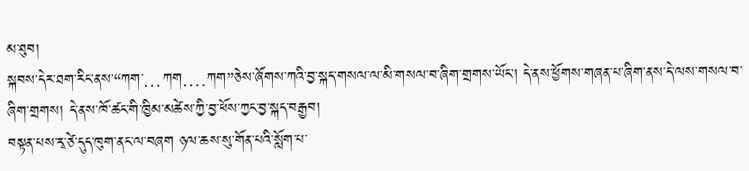མ་ཐུབ།
སྐབས་དེར་ཐག་རིང་ནས་“ཀག་…ཀག….ཀག”ཅེས་ཞོགས་ཀའི་བྱ་སྐད་གསལ་ལ་མི་གསལ་བ་ཞིག་གྲགས་ཡོང་། དེ་ནས་ཕྱོགས་གཞན་པ་ཞིག་ནས་དེ་ལས་གསལ་བ་ཞིག་གྲགས། དེ་ནས་ཁོ་ཚང་གི་ཁྱིམ་མཚེས་ཀྱི་བྱ་ཕོས་ཀྱང་བྱ་སྐད་བརྒྱབ།
བསྟན་པས་རྭ་ཙེ་དུད་ཁུག་ནང་ལ་བཞག ཉལ་ཆས་སུ་གོན་པའི་སློག་པ་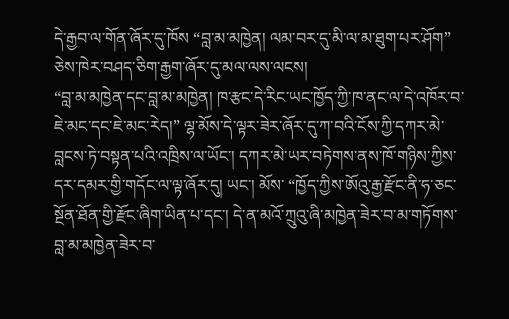དེ་རྒྱབ་ལ་གོན་ཞོར་དུ་ཁོས “བླ་མ་མཁྱེན། ལམ་བར་དུ་མི་ལ་མ་ཐུག་པར་ཤོག” ཅེས་ཁེར་བཤད་ཅིག་རྒྱག་ཞོར་དུ་མལ་ལས་ལངས།
“བླ་མ་མཁྱེན་དང་བླ་མ་མཁྱེན། ཁ་རྩང་དེ་རིང་ཡང་ཁྱོད་ཀྱི་ཁ་ནང་ལ་དེ་འཁོར་བ་ཇེ་མང་དང་ཇེ་མང་རེད།” ལྷ་མོས་དེ་ལྟར་ཟེར་ཞོར་དུ་ཀ་བའི་ངོས་ཀྱི་དཀར་མེ་བླངས་ཏེ་བསྟན་པའི་འཁྲིས་ལ་ཡོང་། དཀར་མེ་ཡར་བཏེགས་ནས་ཁོ་གཉིས་ཀྱིས་དར་དམར་གྱི་གདོང་ལ་ལྟ་ཞོར་དུ། ཡང་། མོས་ “ཁྱོད་ཀྱིས་ཨོའུ་རྒྱ་རྫོང་ནི་ཧ་ཅང་སྔོན་ཐོན་གྱི་རྫོང་ཞིག་ཡིན་པ་དང་། དེ་ན་མའོ་ཀྲུའུ་ཞི་མཁྱེན་ཟེར་བ་མ་གཏོགས་བླ་མ་མཁྱེན་ཟེར་བ་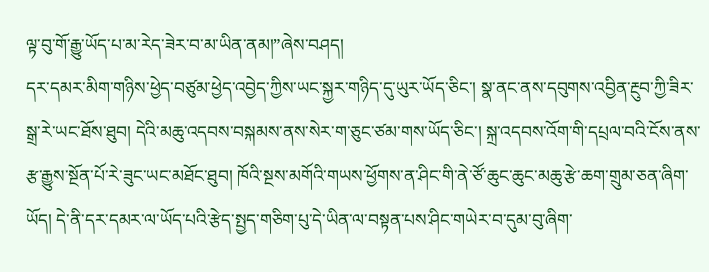ལྟ་བུ་གོ་རྒྱུ་ཡོད་པ་མ་རེད་ཟེར་བ་མ་ཡིན་ནམ།”ཞེས་བཤད།
དར་དམར་མིག་གཉིས་ཕྱེད་བཙུམ་ཕྱེད་འབྱེད་ཀྱིས་ཡང་སྐྱར་གཉིད་དུ་ཡུར་ཡོད་ཅིང་། སྣ་ནང་ནས་དབུགས་འབྱིན་རྔུབ་ཀྱི་ཟིར་སྒྲ་རེ་ཡང་ཐོས་ཐུབ། དེའི་མཆུ་འདབས་བསྐམས་ནས་སེར་ག་ཅུང་ཙམ་གས་ཡོད་ཅིང་། སྐྲ་འདབས་འོག་གི་དཔྲལ་བའི་ངོས་ནས་རྩ་རྒྱུས་སྔོན་པོ་རེ་ཟུང་ཡང་མཐོང་ཐུབ། ཁོའི་སྔས་མགོའི་གཡས་ཕྱོགས་ན་ཤིང་གི་ནེ་ཙོ་ཆུང་ཆུང་མཆུ་རྩེ་ཆག་གྲུམ་ཅན་ཞིག་ཡོད། དེ་ནི་དར་དམར་ལ་ཡོད་པའི་རྩེད་སྤྱད་གཅིག་པུ་དེ་ཡིན་ལ་བསྟན་པས་ཤིང་གཡེར་བ་དུམ་བུ་ཞིག་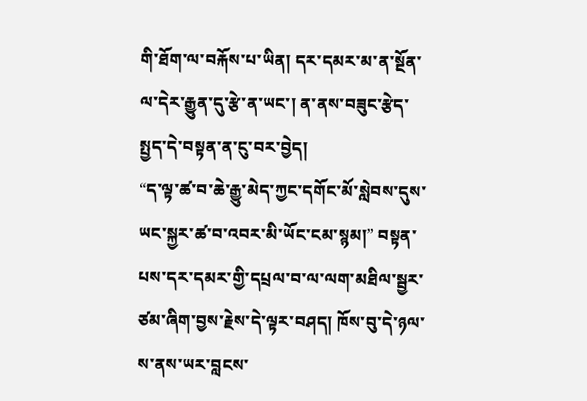གི་ཐོག་ལ་བརྐོས་པ་ཡིན། དར་དམར་མ་ན་སྔོན་ལ་དེར་རྒྱུན་དུ་རྩེ་ན་ཡང་། ན་ནས་བཟུང་རྩེད་སྤྱད་དེ་བསྟན་ན་ངུ་བར་བྱེད།
“ད་ལྟ་ཚ་བ་ཆེ་རྒྱུ་མེད་ཀྱང་དགོང་མོ་སླེབས་དུས་ཡང་སྐྱར་ཚ་བ་འབར་མི་ཡོང་ངམ་སྙམ།” བསྟན་པས་དར་དམར་གྱི་དཔྲལ་བ་ལ་ལག་མཐིལ་སྦྱར་ཙམ་ཞིག་བྱས་རྗེས་དེ་ལྟར་བཤད། ཁོས་བུ་དེ་ཉལ་ས་ནས་ཡར་བླངས་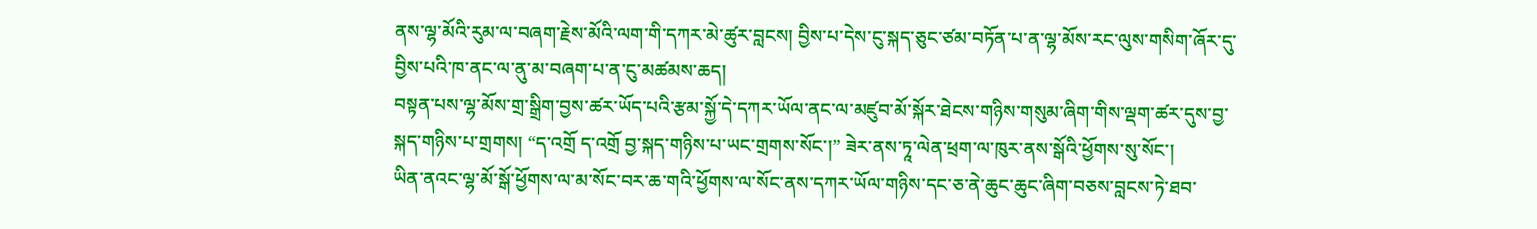ནས་ལྷ་མོའི་རུམ་ལ་བཞག་རྗེས་མོའི་ལག་གི་དཀར་མེ་ཚུར་བླངས། བྱིས་པ་དེས་ངུ་སྐད་ཅུང་ཙམ་བཏོན་པ་ན་ལྷ་མོས་རང་ལུས་གསིག་ཞོར་དུ་བྱིས་པའི་ཁ་ནང་ལ་ནུ་མ་བཞག་པ་ན་ངུ་མཚམས་ཆད།
བསྟན་པས་ལྷ་མོས་གྲ་སྒྲིག་བྱས་ཚར་ཡོད་པའི་རྩམ་སྐྱོ་དེ་དཀར་ཡོལ་ནང་ལ་མཛུབ་མོ་སྐོར་ཐེངས་གཉིས་གསུམ་ཞིག་གིས་ལྡག་ཚར་དུས་བྱ་སྐད་གཉིས་པ་གྲགས། “ད་འགྲོ ད་འགྲོ བྱ་སྐད་གཉིས་པ་ཡང་གྲགས་སོང་།” ཟེར་ནས་ཏཱ་ལེན་ཕྲག་ལ་ཁུར་ནས་སྒོའི་ཕྱོགས་སུ་སོང་།
ཡིན་ནའང་ལྷ་མོ་སྒོ་ཕྱོགས་ལ་མ་སོང་བར་ཆ་གའི་ཕྱོགས་ལ་སོང་ནས་དཀར་ཡོལ་གཉིས་དང་ཅ་ནེ་ཆུང་ཆུང་ཞིག་བཅས་བླངས་ཏེ་ཐབ་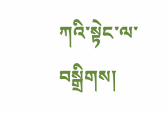ཀའི་སྟེང་ལ་བསྒྲིགས།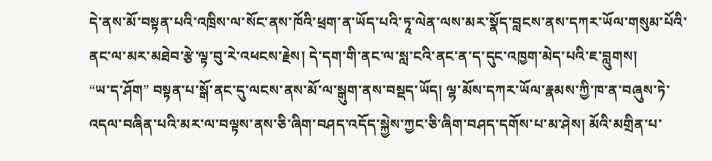དེ་ནས་མོ་བསྟན་པའི་འཁྲིས་ལ་སོང་ནས་ཁོའི་ཕྲག་ན་ཡོད་པའི་ཏཱ་ལེན་ལས་མར་སྣོད་བླངས་ནས་དཀར་ཡོལ་གསུམ་པོའི་ནང་ལ་མར་མཐེབ་རྩེ་ལྟ་བུ་རེ་འཕངས་རྗེས། དེ་དག་གི་ནང་ལ་སླ་ངའི་ནང་ན་ད་དུང་འཁྱག་མེད་པའི་ཇ་བླུགས།
“ཡ་ད་ཤོག” བསྟན་པ་སྒོ་ནང་དུ་ལངས་ནས་མོ་ལ་སྒུག་ནས་བསྡད་ཡོད། ལྷ་མོས་དཀར་ཡོལ་རྣམས་ཀྱི་ཁ་ན་བཞུས་ཏེ་འདལ་བཞིན་པའི་མར་ལ་བལྟས་ནས་ཅི་ཞིག་བཤད་འདོད་སྐྱེས་ཀྱང་ཅི་ཞིག་བཤད་དགོས་པ་མ་ཤེས། མོའི་མགྲིན་པ་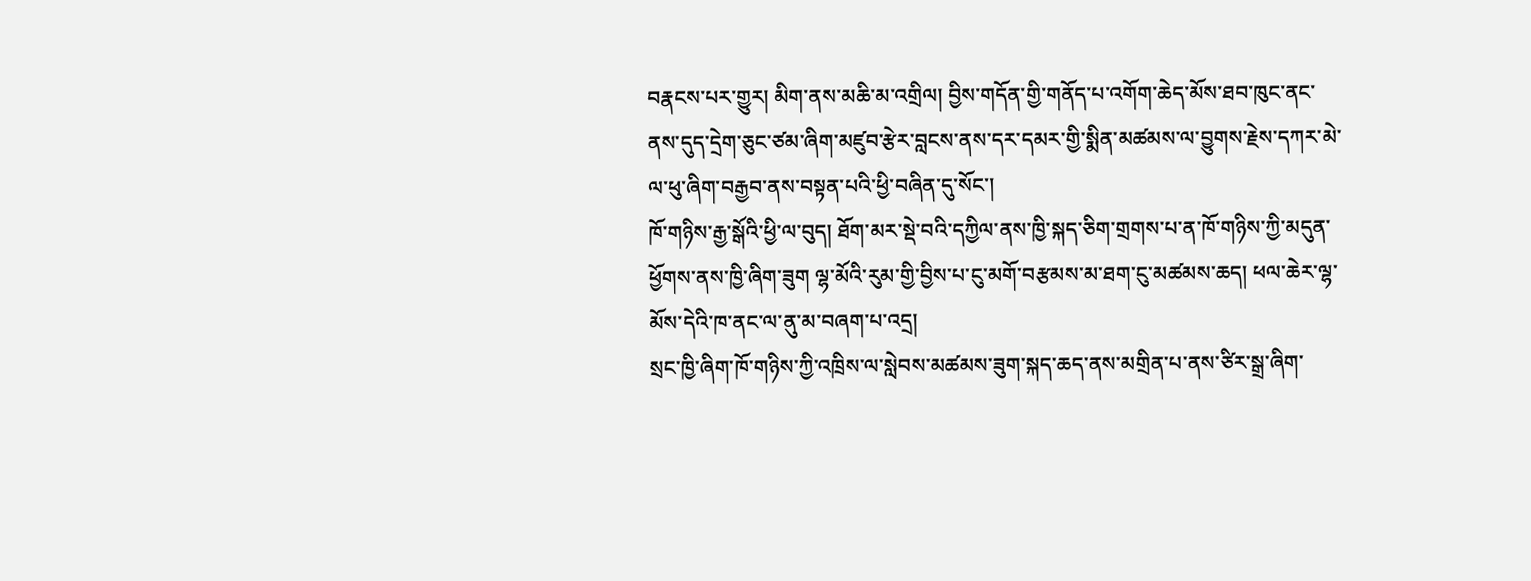བརྣངས་པར་གྱུར། མིག་ནས་མཆི་མ་འགྲིལ། བྱིས་གདོན་གྱི་གནོད་པ་འགོག་ཆེད་མོས་ཐབ་ཁུང་ནང་ནས་དུད་དྲེག་ཅུང་ཙམ་ཞིག་མཛུབ་རྩེར་བླངས་ནས་དར་དམར་གྱི་སྨིན་མཚམས་ལ་བྱུགས་རྗེས་དཀར་མེ་ལ་ཕུ་ཞིག་བརྒྱབ་ནས་བསྟན་པའི་ཕྱི་བཞིན་དུ་སོང་།
ཁོ་གཉིས་རྒྱ་སྒོའི་ཕྱི་ལ་བུད། ཐོག་མར་སྡེ་བའི་དཀྱིལ་ནས་ཁྱི་སྐད་ཅིག་གྲགས་པ་ན་ཁོ་གཉིས་ཀྱི་མདུན་ཕྱོགས་ནས་ཁྱི་ཞིག་ཟུག ལྷ་མོའི་རུམ་གྱི་བྱིས་པ་ངུ་མགོ་བརྩམས་མ་ཐག་ངུ་མཚམས་ཆད། ཕལ་ཆེར་ལྷ་མོས་དེའི་ཁ་ནང་ལ་ནུ་མ་བཞག་པ་འདྲ།
སྲང་ཁྱི་ཞིག་ཁོ་གཉིས་ཀྱི་འཁྲིས་ལ་སླེབས་མཚམས་ཟུག་སྐད་ཆད་ནས་མགྲིན་པ་ནས་ཙིར་སྒྲ་ཞིག་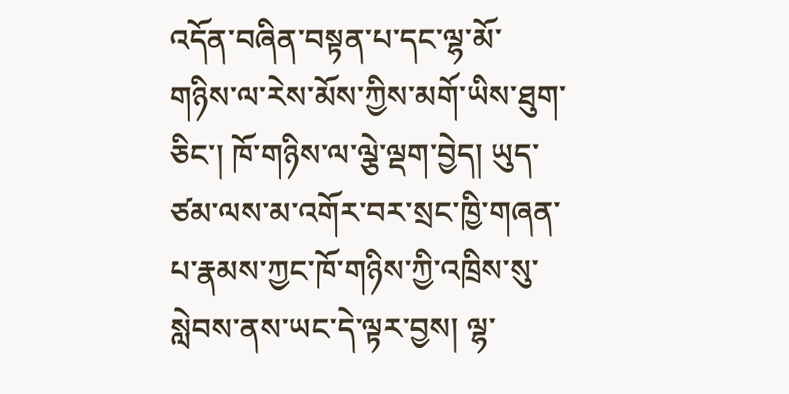འདོན་བཞིན་བསྟན་པ་དང་ལྷ་མོ་གཉིས་ལ་རེས་མོས་ཀྱིས་མགོ་ཡིས་ཐུག་ཅིང་། ཁོ་གཉིས་ལ་ལྕེ་ལྡག་བྱེད། ཡུད་ཙམ་ལས་མ་འགོར་བར་སྲང་ཁྱི་གཞན་པ་རྣམས་ཀྱང་ཁོ་གཉིས་ཀྱི་འཁྲིས་སུ་སླེབས་ནས་ཡང་དེ་ལྟར་བྱས། ལྷ་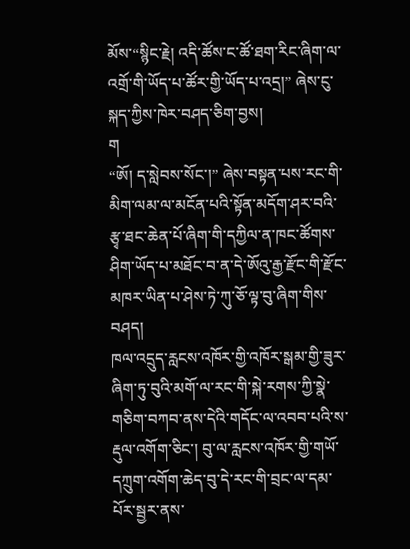མོས་“སྙིང་རྗེ། འདི་ཚོས་ང་ཚོ་ཐག་རིང་ཞིག་ལ་འགྲོ་གི་ཡོད་པ་ཚོར་གྱི་ཡོད་པ་འདྲ།” ཞེས་ངུ་སྐད་ཀྱིས་ཁེར་བཤད་ཅིག་བྱས།
ག
“ཨོ། ད་སླེབས་སོང་།” ཞེས་བསྟན་པས་རང་གི་མིག་ལམ་ལ་མངོན་པའི་སྟོན་མདོག་ཤར་བའི་རྩྭ་ཐང་ཆེན་པོ་ཞིག་གི་དཀྱིལ་ན་ཁང་ཚོགས་ཤིག་ཡོད་པ་མཐོང་བ་ན་དེ་ཨོའུ་རྒྱ་རྫོང་གི་རྫོང་མཁར་ཡིན་པ་ཤེས་ཏེ་ཀུ་ཅོ་ལྟ་བུ་ཞིག་གིས་བཤད།
ཁལ་འདྲུད་རླངས་འཁོར་གྱི་འཁོར་སྒམ་གྱི་ཟུར་ཞིག་ཏུ་བུའི་མགོ་ལ་རང་གི་སྐེ་རགས་ཀྱི་སྣེ་གཅིག་བཀབ་ནས་དེའི་གདོང་ལ་འབབ་པའི་ས་རྡུལ་འགོག་ཅིང་། བུ་ལ་རླངས་འཁོར་གྱི་གཡོ་དཀྲུག་འགོག་ཆེད་བུ་དེ་རང་གི་བྲང་ལ་དམ་པོར་སྦྱར་ནས་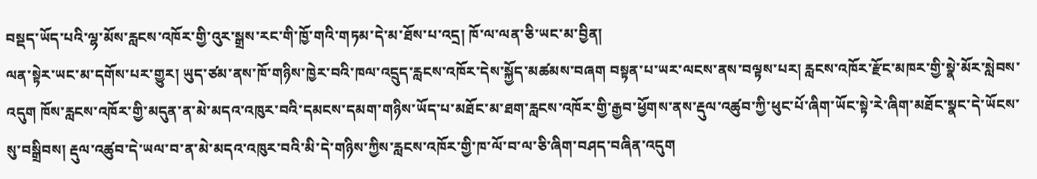བསྡད་ཡོད་པའི་ལྷ་མོས་རླངས་འཁོར་གྱི་འུར་སྒྲས་རང་གི་ཁྱོ་གའི་གཏམ་དེ་མ་ཐོས་པ་འདྲ། ཁོ་ལ་ལན་ཅི་ཡང་མ་བྱིན།
ལན་སྟེར་ཡང་མ་དགོས་པར་གྱུར། ཡུད་ཙམ་ནས་ཁོ་གཉིས་ཁྱེར་བའི་ཁལ་འདྲུད་རླངས་འཁོར་དེས་སྐྱོད་མཚམས་བཞག བསྟན་པ་ཡར་ལངས་ནས་བལྟས་པར། རླངས་འཁོར་རྫོང་མཁར་གྱི་སྣེ་མོར་སླེབས་འདུག ཁོས་རླངས་འཁོར་གྱི་མདུན་ན་མེ་མདའ་འཁུར་བའི་དམངས་དམག་གཉིས་ཡོད་པ་མཐོང་མ་ཐག་རླངས་འཁོར་གྱི་རྒྱབ་ཕྱོགས་ནས་རྡུལ་འཚུབ་ཀྱི་ཕུང་པོ་ཞིག་ཡོང་སྟེ་རེ་ཞིག་མཐོང་སྣང་དེ་ཡོངས་སུ་བསྒྲིབས། རྡུལ་འཚུབ་དེ་ཡལ་བ་ན་མེ་མདའ་འཁུར་བའི་མི་དེ་གཉིས་ཀྱིས་རླངས་འཁོར་གྱི་ཁ་ལོ་བ་ལ་ཅི་ཞིག་བཤད་བཞིན་འདུག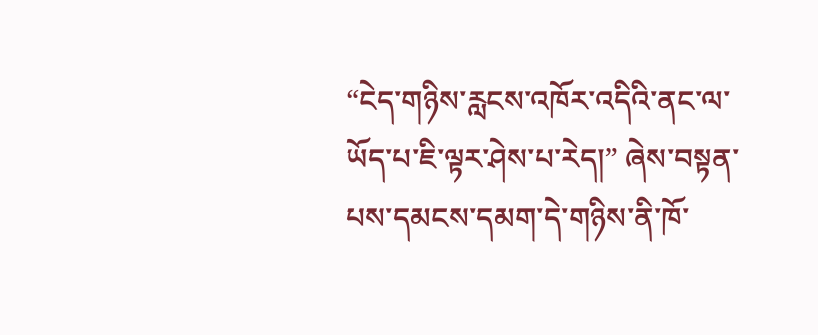“ངེད་གཉིས་རླངས་འཁོར་འདིའི་ནང་ལ་ཡོད་པ་ཇི་ལྟར་ཤེས་པ་རེད།” ཞེས་བསྟན་པས་དམངས་དམག་དེ་གཉིས་ནི་ཁོ་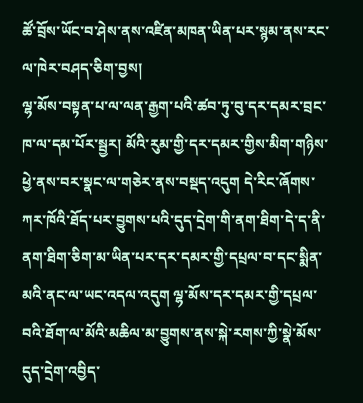ཚོ་བྲོས་ཡོང་བ་ཤེས་ནས་འཛིན་མཁན་ཡིན་པར་སྙམ་ནས་རང་ལ་ཁེར་བཤད་ཅིག་བྱས།
ལྷ་མོས་བསྟན་པ་ལ་ལན་རྒྱག་པའི་ཚབ་ཏུ་བུ་དར་དམར་བྲང་ཁ་ལ་དམ་པོར་སྦྱར། མོའི་རུམ་གྱི་དར་དམར་གྱིས་མིག་གཉིས་ཕྱེ་ནས་བར་སྣང་ལ་གཅེར་ནས་བསྡད་འདུག དེ་རིང་ཞོགས་ཀར་ཁོའི་ཐོད་པར་བྱུགས་པའི་དུད་དྲེག་གི་ནག་ཐིག་དེ་ད་ནི་ནག་ཐིག་ཅིག་མ་ཡིན་པར་དར་དམར་གྱི་དཔྲལ་བ་དང་སྨིན་མའི་ནང་ལ་ཡང་འདལ་འདུག ལྷ་མོས་དར་དམར་གྱི་དཔྲལ་བའི་ཐོག་ལ་མོའི་མཆིལ་མ་བྱུགས་ནས་སྐེ་རགས་ཀྱི་སྣེ་མོས་དུད་དྲེག་འབྱིད་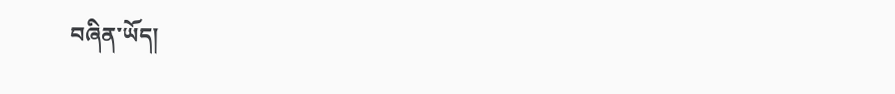བཞིན་ཡོད།